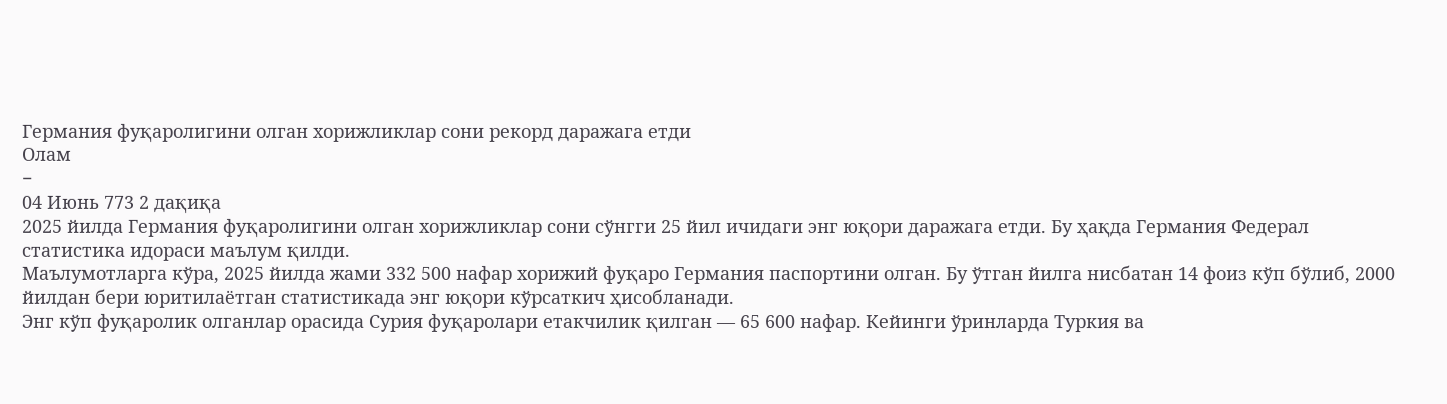Германия фуқаролигини олган хорижликлар сони рекорд даражага етди
Олам
−
04 Июнь 773 2 дақиқа
2025 йилда Германия фуқаролигини олган хорижликлар сони сўнгги 25 йил ичидаги энг юқори даражага етди. Бу ҳақда Германия Федерал статистика идораси маълум қилди.
Маълумотларга кўра, 2025 йилда жами 332 500 нафар хорижий фуқаро Германия паспортини олган. Бу ўтган йилга нисбатан 14 фоиз кўп бўлиб, 2000 йилдан бери юритилаётган статистикада энг юқори кўрсаткич ҳисобланади.
Энг кўп фуқаролик олганлар орасида Сурия фуқаролари етакчилик қилган — 65 600 нафар. Кейинги ўринларда Туркия ва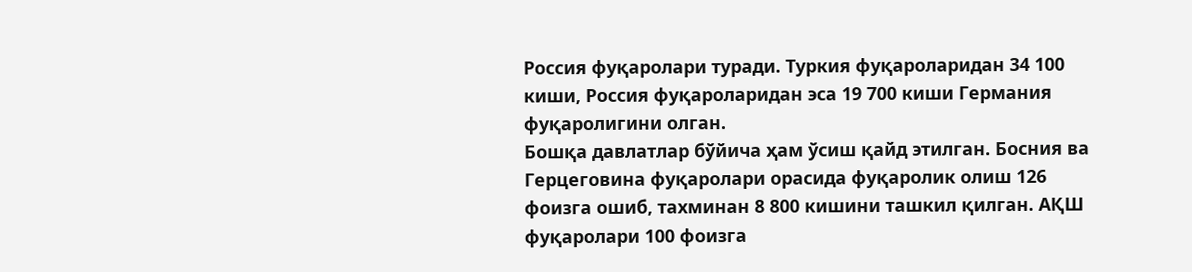Россия фуқаролари туради. Туркия фуқароларидан 34 100 киши, Россия фуқароларидан эса 19 700 киши Германия фуқаролигини олган.
Бошқа давлатлар бўйича ҳам ўсиш қайд этилган. Босния ва Герцеговина фуқаролари орасида фуқаролик олиш 126 фоизга ошиб, тахминан 8 800 кишини ташкил қилган. АҚШ фуқаролари 100 фоизга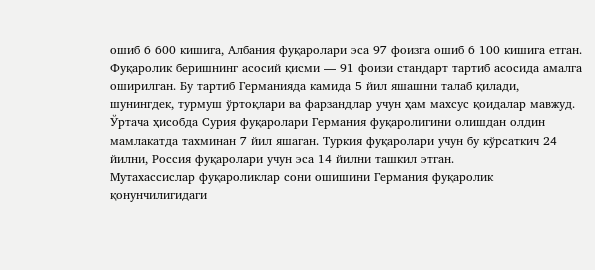ошиб 6 600 кишига, Албания фуқаролари эса 97 фоизга ошиб 6 100 кишига етган.
Фуқаролик беришнинг асосий қисми — 91 фоизи стандарт тартиб асосида амалга оширилган. Бу тартиб Германияда камида 5 йил яшашни талаб қилади, шунингдек, турмуш ўртоқлари ва фарзандлар учун ҳам махсус қоидалар мавжуд.
Ўртача ҳисобда Сурия фуқаролари Германия фуқаролигини олишдан олдин мамлакатда тахминан 7 йил яшаган. Туркия фуқаролари учун бу кўрсаткич 24 йилни, Россия фуқаролари учун эса 14 йилни ташкил этган.
Мутахассислар фуқароликлар сони ошишини Германия фуқаролик қонунчилигидаги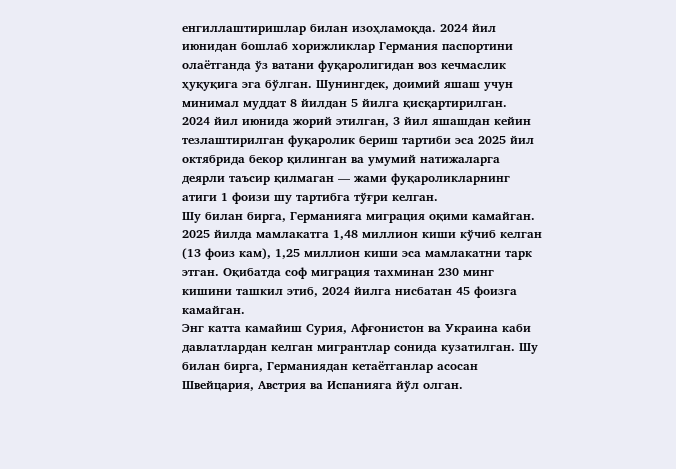енгиллаштиришлар билан изоҳламоқда. 2024 йил июнидан бошлаб хорижликлар Германия паспортини олаётганда ўз ватани фуқаролигидан воз кечмаслик ҳуқуқига эга бўлган. Шунингдек, доимий яшаш учун минимал муддат 8 йилдан 5 йилга қисқартирилган.
2024 йил июнида жорий этилган, 3 йил яшашдан кейин тезлаштирилган фуқаролик бериш тартиби эса 2025 йил октябрида бекор қилинган ва умумий натижаларга деярли таъсир қилмаган — жами фуқароликларнинг атиги 1 фоизи шу тартибга тўғри келган.
Шу билан бирга, Германияга миграция оқими камайган. 2025 йилда мамлакатга 1,48 миллион киши кўчиб келган (13 фоиз кам), 1,25 миллион киши эса мамлакатни тарк этган. Оқибатда соф миграция тахминан 230 минг кишини ташкил этиб, 2024 йилга нисбатан 45 фоизга камайган.
Энг катта камайиш Сурия, Афғонистон ва Украина каби давлатлардан келган мигрантлар сонида кузатилган. Шу билан бирга, Германиядан кетаётганлар асосан Швейцария, Австрия ва Испанияга йўл олган.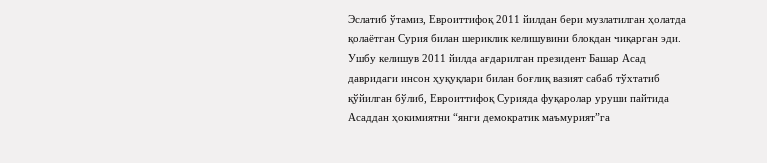Эслатиб ўтамиз, Евроиттифоқ 2011 йилдан бери музлатилган ҳолатда қолаётган Сурия билан шериклик келишувини блокдан чиқарган эди. Ушбу келишув 2011 йилда ағдарилган президент Башар Асад давридаги инсон ҳуқуқлари билан боғлиқ вазият сабаб тўхтатиб қўйилган бўлиб, Евроиттифоқ Сурияда фуқаролар уруши пайтида Асаддан ҳокимиятни “янги демократик маъмурият”га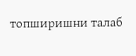топширишни талаб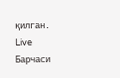қилган.
Live
Барчаси